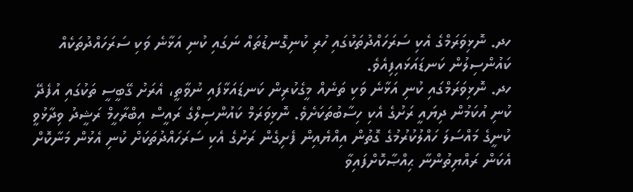ހދ. ނޮޅިވަރަމްގެ އެކި ސަރަހައްދުތަކުގައި ހުރި ކުނިގޮނޑުތައް ނަގައި ކުނި އަޅާނެ ވަކި ސަރަހައްދުތަކެއް ކައުންސިލުން ކަނޑައަޅައިފިއެވެ.
ހދ. ނޮޅިވަރަމްގައި ކުނި އަޅާނެ ވަކި ތަނެއް މީގެކުރިން ކަނޑައަޅާފައި ނުވާތީ، އެރަށު ގޭބީސީ ތަކުގައި އުފެދޭ ކުނި އުކަމުން ދިޔައީ ރަށުގެ އެކި ހިސާބުތަކަށެވެ. ނޮޅިވަރަމް ކައުންސިލްގެ ރައީސް އިބްރާހީމް ރަޝީދު ވިދާޅުވީ ކުނީގެ މައްސަލަ ހައްލުކުރުމުގެ ގޮތުން އިއްޔެއިން ފެށިގެން ރަށުގެ އެކި ސަރަހައްދުތަކަށް ކުނި އެޅުން މަނާކޮށް އެކަން ރައްޔިތުންނާ ޙިއްޞާކޮށްފައިވާ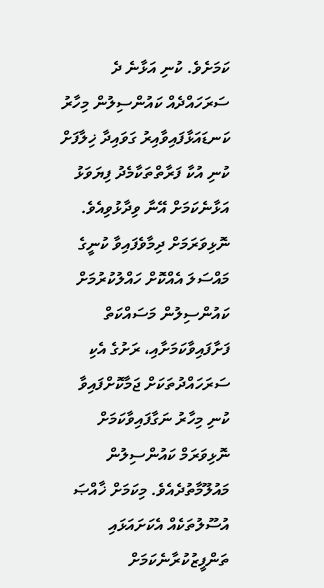ކަމަށެވެ. ކުނި އަޅާނެ ދެ ސަރަހައްދެއް ކައުންސިލުން މިހާރު ކަނޑައަޅާފައިވާއިރު ގަވައިދާ ޚިލާފަށް ކުނި އުކާ ފަރާތްތަކާމެދު ފިޔަވަޅު އަޅާނެކަމަށް އޭނާ ވިދާޅުވިއެވެ.
ނޮޅިވަރަމަށް ދިމާވެފައިވާ ކުނީގެ މައްސަލަ އެއްކޮށް ހައްލުކުރުމަށް ކައުންސިލުން މަސައްކަތް ފަށާފައިވާކަމަށާއި، ރަށުގެ އެކި ސަރަހައްދުތަކަށް ޖަމާކޮށްފައިވާ ކުނި މިހާރު ނަގާފައިވާކަމަށް ނޮޅިވަރަމް ކައުންސިލުން މައުލޫމާތުދެއެވެ. މިކަމަށް ޚާއްޞަ އުސޫލުތަކެއް އެކަށައަޅައި ތަންފީޒުކުރާނެކަމަށް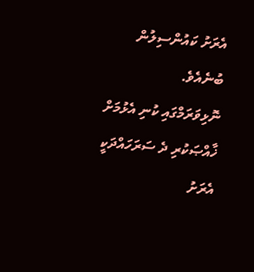އެރަށު ކައުންސިލުން ބުނެއެވެ.
ނޮޅިވަރަމްގައި ކުނި އެޅުމަށް ޚާއްޞަކުރި ދެ ސަރަހައްދަކީ އެރަށު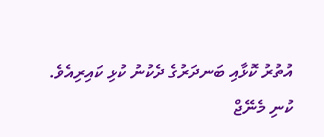އުތުރު ކޮޅާއި ބަނދަރުގެ ދެކުނު ކުޅި ކައިރިއެވެ.
ކުނި މެނޭޖް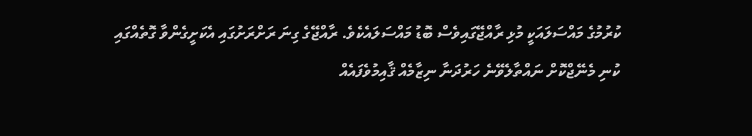ކުރުމުގެ މައްސަލައަކީ މުޅި ރާއްޖޭގައިވެސް ބޮޑު މައްސަލައެކެވެ. ރާއްޖޭގެ ގިނަ ރަށްރަށުގައި އެކަށީގެންވާ ގޮތެއްގައި ކުނި މެނޭޖްކޮށް ނައްތާލެވޭނެ ހަރުދަނާ ނިޒާމެއް ޤާއިމުވެފައެއް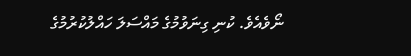ނޯވެއެވެ. ކުނި ގިނަވުމުގެ މައްސަލަ ހައްލުކުރުމުގެ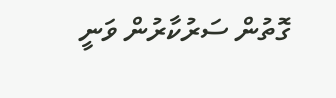ގޮތުން ސަރުކާރުން ވަނީ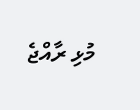މުޅި ރާއްޖެ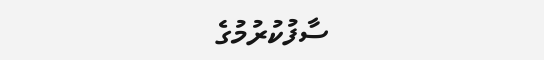ސާފުކުރުމުގެ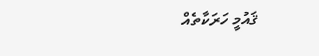ޤައުމީ ހަރަކާތެއް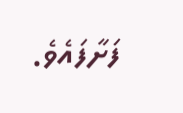ފަށާފައެވެ.